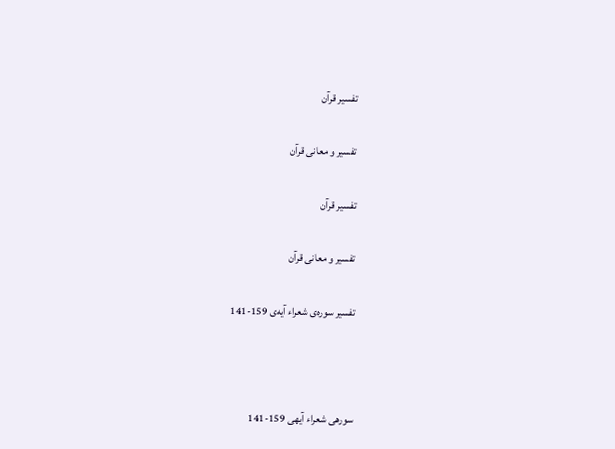تفسیر قرآن

تفسیر و معانی قرآن

تفسیر قرآن

تفسیر و معانی قرآن

تفسیر سوره‌ی شعراء آیه‌ی 159-141



سورهی شعراء آیهی 159-141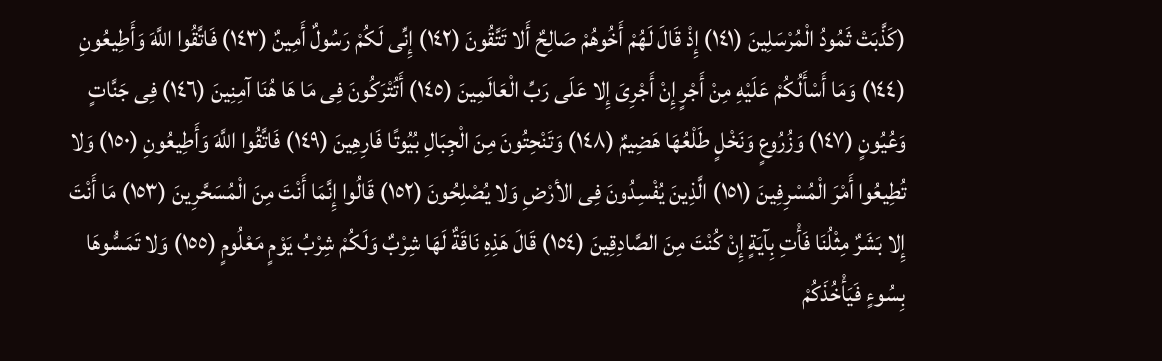(کَذَّبَتْ ثَمُودُ الْمُرْسَلِینَ (١٤١) إِذْ قَالَ لَهُمْ أَخُوهُمْ صَالِحٌ أَلا تَتَّقُونَ (١٤٢) إِنِّی لَکُمْ رَسُولٌ أَمِینٌ (١٤٣) فَاتَّقُوا اللَّهَ وَأَطِیعُونِ (١٤٤) وَمَا أَسْأَلُکُمْ عَلَیْهِ مِنْ أَجْرٍ إِنْ أَجْرِیَ إِلا عَلَى رَبِّ الْعَالَمِینَ (١٤٥) أَتُتْرَکُونَ فِی مَا هَا هُنَا آمِنِینَ (١٤٦) فِی جَنَّاتٍ وَعُیُونٍ (١٤٧) وَزُرُوعٍ وَنَخْلٍ طَلْعُهَا هَضِیمٌ (١٤٨) وَتَنْحِتُونَ مِنَ الْجِبَالِ بُیُوتًا فَارِهِینَ (١٤٩) فَاتَّقُوا اللَّهَ وَأَطِیعُونِ (١٥٠) وَلا تُطِیعُوا أَمْرَ الْمُسْرِفِینَ (١٥١) الَّذِینَ یُفْسِدُونَ فِی الأرْضِ وَلا یُصْلِحُونَ (١٥٢) قَالُوا إِنَّمَا أَنْتَ مِنَ الْمُسَحَّرِینَ (١٥٣) مَا أَنْتَ إِلا بَشَرٌ مِثْلُنَا فَأْتِ بِآیَةٍ إِنْ کُنْتَ مِنَ الصَّادِقِینَ (١٥٤) قَالَ هَذِهِ نَاقَةٌ لَهَا شِرْبٌ وَلَکُمْ شِرْبُ یَوْمٍ مَعْلُومٍ (١٥٥) وَلا تَمَسُّوهَا بِسُوءٍ فَیَأْخُذَکُمْ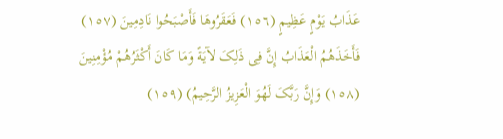عَذَابُ یَوْمٍ عَظِیمٍ (١٥٦) فَعَقَرُوهَا فَأَصْبَحُوا نَادِمِینَ (١٥٧) فَأَخَذَهُمُ الْعَذَابُ إِنَّ فِی ذَلِکَ لآیَةً وَمَا کَانَ أَکْثَرُهُمْ مُؤْمِنِینَ (١٥٨) وَإِنَّ رَبَّکَ لَهُوَ الْعَزِیزُ الرَّحِیمُ) (١٥٩)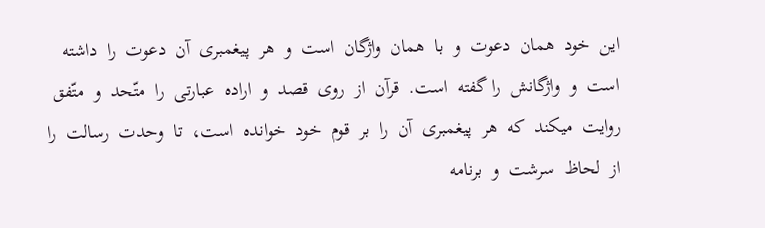این  خود  همان  دعوت  و  با  همان  واژگان  است  و  هر  پیغمبری  آن  دعوت  را  داشته  است  و  واژگانش  را گفته  است.  قرآن  از  روی  قصد  و  اراده  عبارتی  را  متّحد  و  متّفق  روایت  میکند  که  هر  پیغمبری  آن  را  بر  قوم  خود  خوانده  است،  تا  وحدت  رسالت  را  از  لحاظ  سرشت  و  برنامه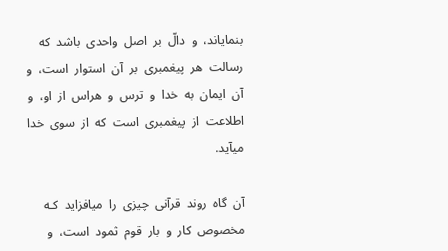بنمایاند،  و  دالّ  بر  اصل  واحدی  باشد  که  رسالت  هر  پیغمبری  بر  آن  استوار  است،  و  آن  ایمان  به  خدا  و  ترس  و  هراس  از  او،  و  اطلاعت  از  پیغمبری  است  که  از  سوی  خدا  میآید.

آن  گاه  روند  قرآنی  چیزی  را  میافزاید  کـه  مخصوص  کار  و  بار  قوم  ثمود  است،  و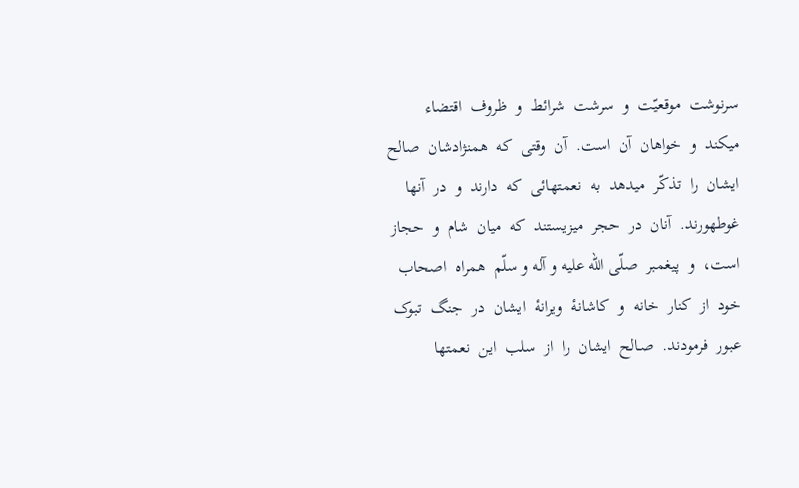سرنوشت  موقعیّت  و  سرشت  شرائط  و  ظروف  اقتضاء  میکند  و  خواهان  آن  است.  آن  وقتی  که  همنژادشان  صالح  ایشان  را  تذکّر  میدهد  به  نعمتهائی  که  دارند  و  در  آنها  غوطهورند.  آنان  در  حجر  میزیستند  که  میان  شام  و  حجاز  است،  و  پیغمبر  صلّی الله علیه و آله و سلّم  همراه  اصحاب  خود  از  کنار  خانه  و  کاشانۀ  ویرانۀ  ایشان  در  جنگ  تبوک  عبور  فرمودند.  صـالح  ایشان  را  از  سلب  این  نعمتها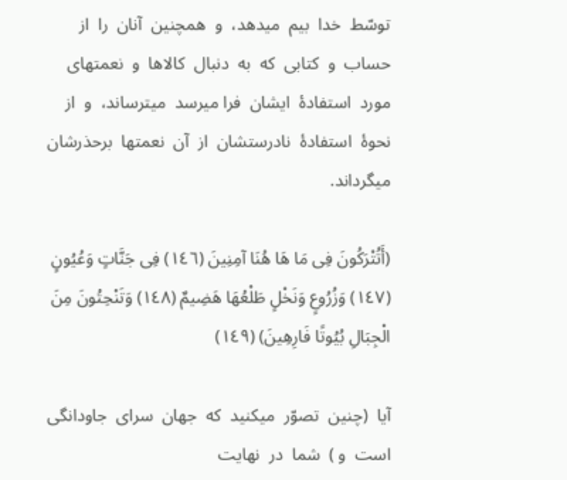توسّط  خدا  بیم  میدهد،  و  همچنین  آنان  را  از  حساب  و  کتابی  که  به  دنبال  کالاها  و  نعمتهای  مورد  استفادۀ  ایشان  فرا میرسد  میترساند،  و  از  نحوۀ  استفادۀ  نادرستشان  از  آن  نعمتها  برحذرشان  میگرداند.

(أَتُتْرَکُونَ فِی مَا هَا هُنَا آمِنِینَ (١٤٦) فِی جَنَّاتٍ وَعُیُونٍ (١٤٧) وَزُرُوعٍ وَنَخْلٍ طَلْعُهَا هَضِیمٌ (١٤٨) وَتَنْحِتُونَ مِنَ الْجِبَالِ بُیُوتًا فَارِهِینَ) (١٤٩)

آیا  (چنین  تصوّر  میکنید  که  جهان  سرای  جاودانگی  است  و )  شما  در  نهایت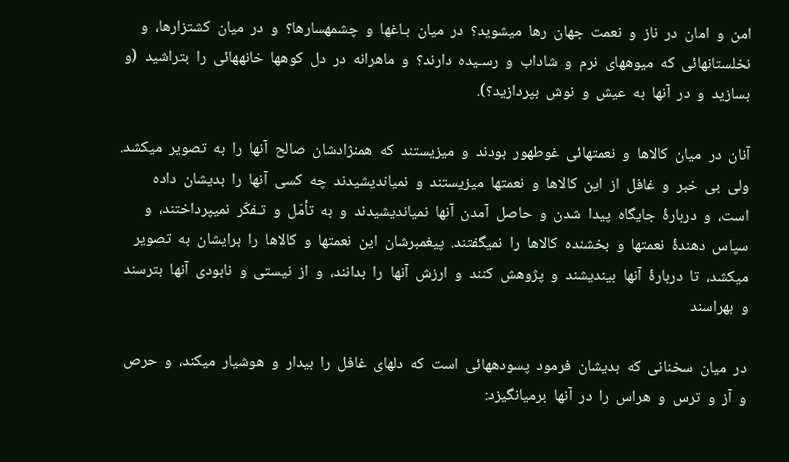امن  و  امان  در  ناز  و  نعمت  جهان  رها  میشوید؟  در  میان  بـاغها  و  چشمهسارها؟  و  در  میان  کشتزارها،  و  نخلستانهائی  که  میوههای  نرم  و  شاداب  و  رسـیده  دارند؟  و  ماهرانه  در  دل  کوهها  خانههائی  را  بتراشید  (و  بسازید  و  در  آنها  به  عیش  و  نوش  بپردازید؟).

آنان  در  میان  کالاها  و  نعمتهائی  غوطهور  بودند  و  میزیستند  که  همنژادشان  صالح  آنها  را  به  تصویر  میکشد.  ولی  بی  خبر  و  غافل  از  این  کالاها  و  نعمتها  میزیستند  و  نمیاندیشیدند  چه  کسی  آنها  را  بدیشان  داده  است،  و  دربارۀ  جایگاه  پیدا  شدن  و  حاصل  آمدن  آنها  نمیاندیشیدند  و  به  تأمّل  و  تـفکّر  نمیپرداختند،  و  سپاس  دهندۀ  نعمتها  و  بخشنده  کالاها  را  نمیگفتند.  پیغمبرشان  این  نعمتها  و  کالاها  را  برایشان  به  تصویر  میکشد،  تا  دربارۀ  آنها  بیندیشند  و  پژوهش  کنند  و  ارزش  آنها  را  بدانند،  و  از  نیستی  و  نابودی  آنها  بترسند  و  بهراسند

در  میان  سخنانی  که  بدیشان  فرمود  پسودههائی  است  که  دلهای  غافل  را  بیدار  و  هوشیار  میکند،  و  حرص  و  آز  و  ترس  و  هراس  را  در  آنها  برمیانگیزد: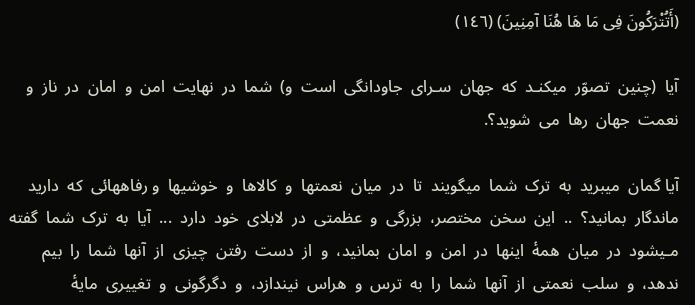(أَتُتْرَکُونَ فِی مَا هَا هُنَا آمِنِینَ) (١٤٦)

آیا  (چنین  تصوّر  میکنـد  که  جهان  سـرای  جاودانگی  است  و)  شما  در  نهایت  امن  و  امان  در  ناز  و  نعمت  جهان  رها  می  شوید؟‌.

آیا گمان  میبرید  به  ترک  شما  میگویند  تا  در  میان  نعمتها  و  کالاها  و  خوشیها  و رفاههائی  که  دارید  ماندگار  بمانید؟  ..  این  سخن  مختصر،  بزرگی  و  عظمتی  در  لابلای  خود  دارد  ...  آیا  به  ترک  شما  گفته  مـیشود  در  میان  همۀ  اینها  در  امن  و  امان  بمانید،  و  از  دست  رفتن  چیزی  از  آنها  شما  را  بیم  ندهد،  و  سلب  نعمتی  از  آنها  شما  را  به  ترس  و  هراس  نیندازد،  و  دگرگونی  و  تغییری  مایۀ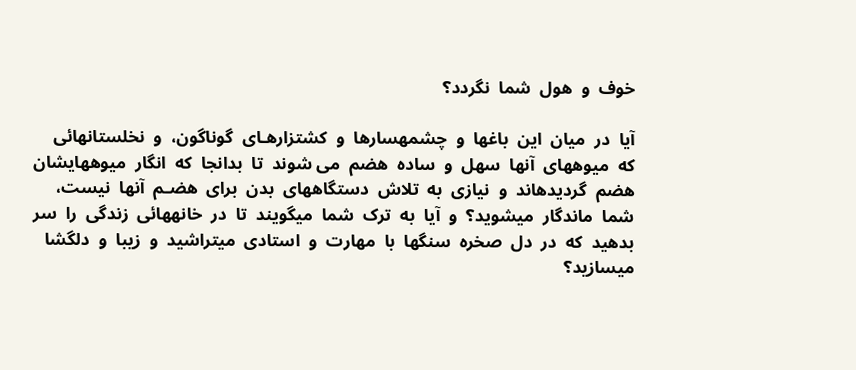خوف  و  هول  شما  نگردد؟

آیا  در  میان  این  باغها  و  چشمهسارها  و  کشتزارهـای  گوناگون،  و  نخلستانهائی  که  میوههای  آنها  سهل  و  ساده  هضم  می شوند  تا  بدانجا  که  انگار  میوههایشان  هضم  گردیدهاند  و  نیازی  به  تلاش  دستگاههای  بدن  برای  هضـم  آنها  نیست،  شما  ماندگار  میشوید؟  و  آیا  به  ترک  شما  میگویند  تا  در  خانههائی  زندگی  را  سر  بدهید  که  در  دل  صخره  سنگها  با  مهارت  و  استادی  میتراشید  و  زیبا  و  دلگشا  میسازید؟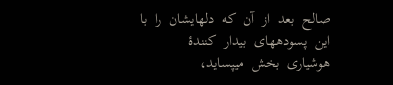صالح  بعد  از  آن  که  دلهایشان  را  با  این  پسودههای  بیدار  کنندۀ  هوشیاری  بخش  میپساید،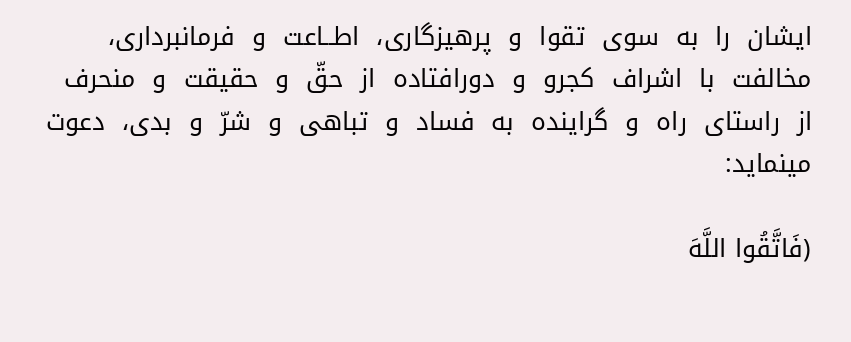ایشان  را  به  سوی  تقوا  و  پرهیزگاری،  اطــاعت  و  فرمانبرداری،  مخالفت  با  اشراف  کجرو  و  دورافتاده  از  حقّ  و  حقیقت  و  منحرف  از  راستای  راه  و  گراینده  به  فساد  و  تباهی  و  شرّ  و  بدی،  دعوت  مینماید:

(فَاتَّقُوا اللَّهَ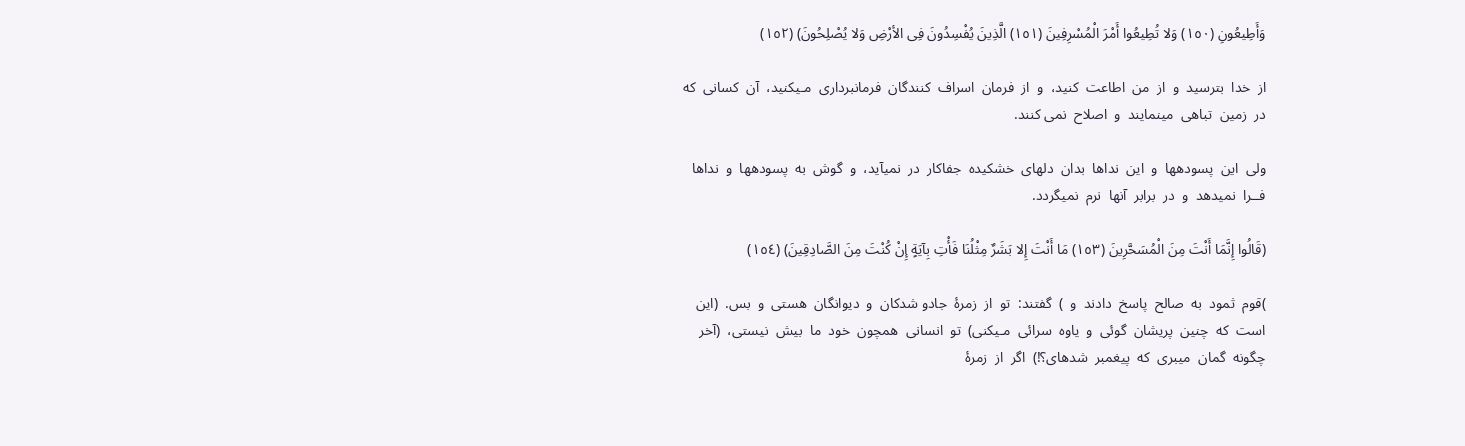وَأَطِیعُونِ (١٥٠) وَلا تُطِیعُوا أَمْرَ الْمُسْرِفِینَ (١٥١) الَّذِینَ یُفْسِدُونَ فِی الأرْضِ وَلا یُصْلِحُونَ) (١٥٢)

از  خدا  بترسید  و  از  من  اطاعت  کنید،  و  از  فرمان  اسراف  کنندگان  فرمانبرداری  مـیکنید،  آن  کسانی  که  در  زمین  تباهی  مینمایند  و  اصلاح  نمی کنند.

ولی  این  پسودهها  و  این  نداها  بدان  دلهای  خشکیده  جفاکار  در  نمیآید،  و  گوش  به  پسودهها  و  نداها  فــرا  نمیدهد  و  در  برابر  آنها  نرم  نمیگردد.

(قَالُوا إِنَّمَا أَنْتَ مِنَ الْمُسَحَّرِینَ (١٥٣) مَا أَنْتَ إِلا بَشَرٌ مِثْلُنَا فَأْتِ بِآیَةٍ إِنْ کُنْتَ مِنَ الصَّادِقِینَ) (١٥٤)

)قوم  ثمود  به  صالح  پاسخ  دادند  و  )  گفتند:  تو  از  زمرۀ  جادو شدکان  و  دیوانگان  هستی  و  بس.  (این  است  که  چنین  پریشان  گوئی  و  یاوه  سرائی  مـیکنی)  تو  انسانی  همچون  خود  ما  بیش  نیستی،  (آخر  چگونه  گمان  میبری  که  پیغمبر  شدهای؟!)  اگر  از  زمرۀ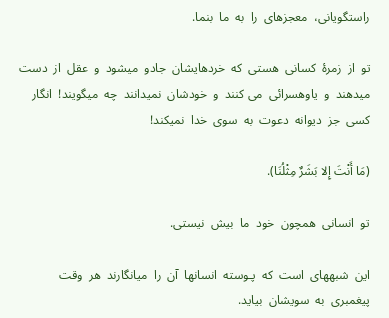راستگویانی،  معجزهای  را  به  ما  بنما.

تو  از  زمرۀ  کسانی  هستی  که  خردهایشان  جادو  میشود  و  عقل  از  دست  میدهند  و  یاوهسرائی  می کنند  و  خودشان  نمیدانند  چه  میگویند!  انگار  کسی  جز  دیوانه  دعوت  به  سوی  خدا  نمیکند!

(مَا أَنْتَ إِلا بَشَرٌ مِثْلُنَا).

تو  انسانی  همچون  خود  ما  بیش  نیستی‌.

این  شبههای  است  که  پـوسته  انسانها  آن  را  میانگارند  هر  وقت  پیغمبری  به  سویشان  بیاید.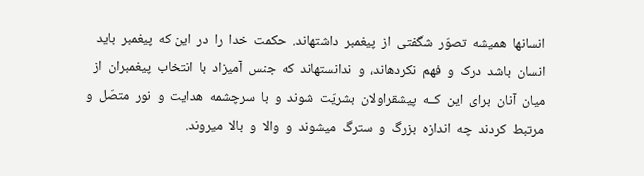انسانها  همیشه  تصوّر  شگفتی  از  پیغمبر  داشتهاند.  حکمت  خدا  را  در  این که  پیغمبر  باید  انسان  باشد  درک  و  فهم  نکردهاند،  و  ندانستهاند  که  جنس  آمیزاد  با  انتخاب  پیغمبران  از  میان  آنان  برای  این  کــه  پیشقراولان  بشریّت  شوند  و  با  سرچشمه  هدایت  و  نور  متصّل  و  مرتبط  کردند  چه  اندازه  بزرگ  و  سترگ  میشوند  و  والا  و  بالا  میروند.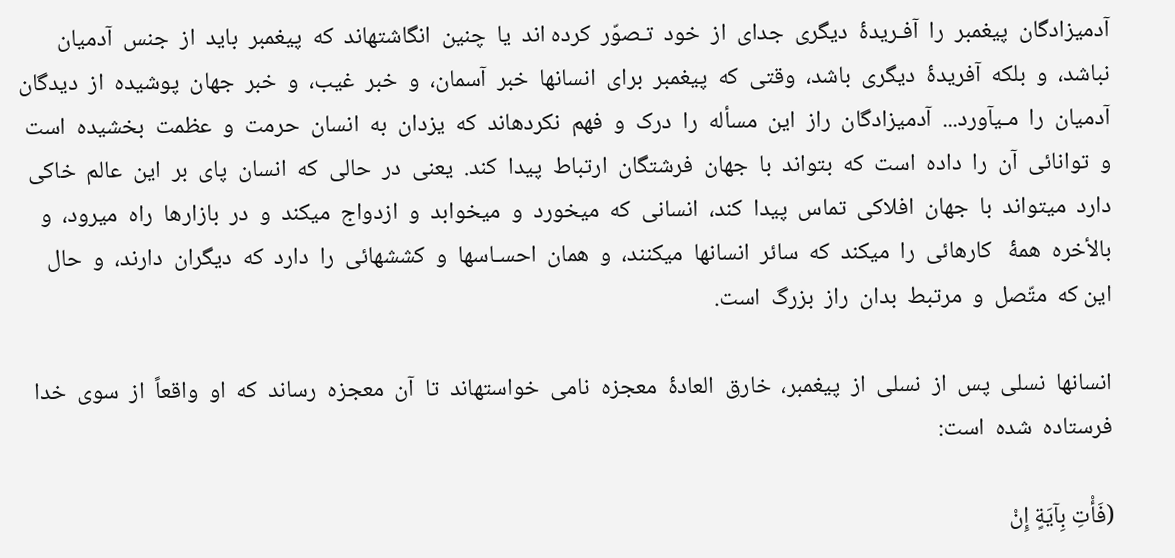آدمیزادگان  پیغمبر  را  آفـریدۀ  دیگری  جدای  از  خود  تـصوّر  کرده اند  یا  چنین  انگاشتهاند  که  پیغمبر  باید  از  جنس  آدمیان  نباشد،  و  بلکه  آفریدۀ  دیگری  باشد،  وقتی  که  پیغمبر  برای  انسانها  خبر  آسمان،  و  خبر  غیب،  و  خبر  جهان  پوشیده  از  دیدگان  آدمیان  را  مـیآورد...  آدمیزادگان  راز  این  مسأله  را  درک  و  فهم  نکردهاند  که  یزدان  به  انسان  حرمت  و  عظمت  بخشیده  است  و  توانائی  آن  را  داده  است  که  بتواند  با  جهان  فرشتگان  ارتباط  پیدا  کند.  یعنی  در  حالی  که  انسان  پای  بر  این  عالم  خاکی  دارد  میتواند  با  جهان  افلاکی  تماس  پیدا  کند،  انسانی  که  میخورد  و  میخوابد  و  ازدواج  میکند  و  در  بازارها  راه  میرود،  و  بالأخره  همۀ   کارهائی  را  میکند  که  سائر  انسانها  میکنند،  و  همان  احسـاسها  و  کششهائی  را  دارد  که  دیگران  دارند،  و  حال  این که  متّصل  و  مرتبط  بدان  راز  بزرگ  است‌.

انسانها  نسلی  پس  از  نسلی  از  پیغمبر،  خارق  العادۀ  معجزه  نامی  خواستهاند  تا  آن  معجزه  رساند  که  او  واقعاً  از  سوی  خدا  فرستاده  شده  است‌:

(فَأْتِ بِآیَةٍ إِنْ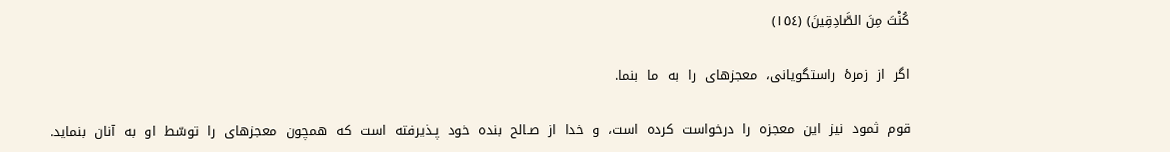کُنْتَ مِنَ الصَّادِقِینَ) (١٥٤)

اگر  از  زمرۀ  راستگویانی،  معجزهای  را  به  ما  بنما.

قوم  ثمود  نیز  این  معجزه  را  درخواست  کرده  است،  و  خدا  از  صـالح  بنده  خود  پـذیرفته  است  که  همچون  معجزهای  را  توسّط  او  به  آنان  بنماید.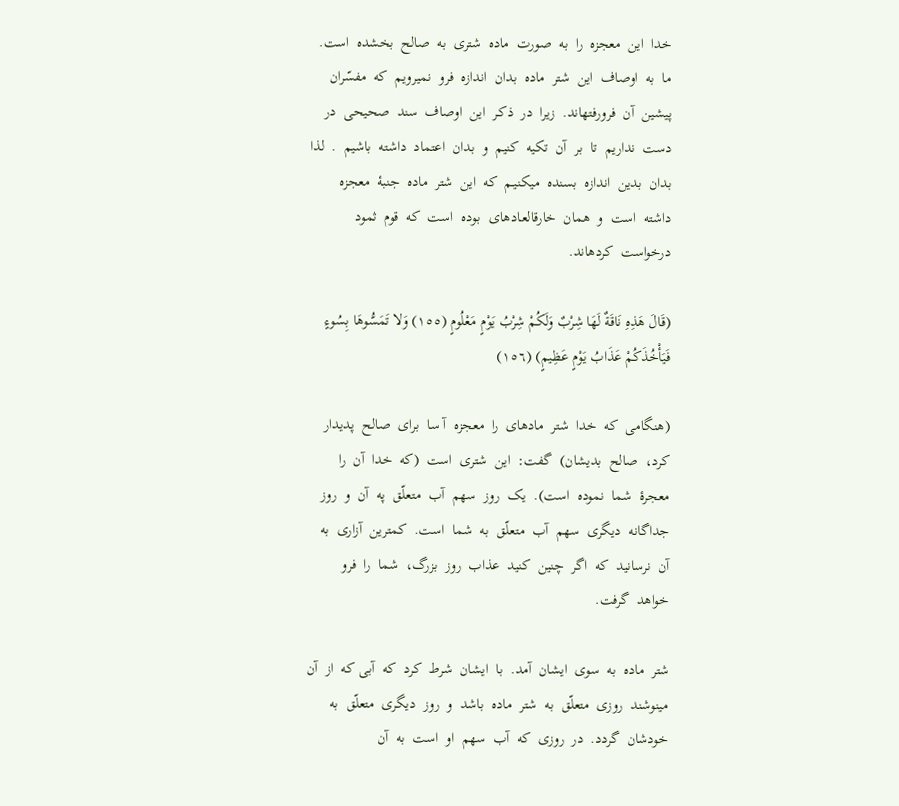خدا  این  معجزه  را  به  صورت  ماده  شتری  به  صالح  بخشده  است.  ما  به  اوصاف  این  شتر  ماده  بدان  اندازه  فرو  نمیرویم  که  مفسّران  پیشین  آن  فرورفتهاند.  زیرا  در  ذکـر  این  اوصاف  سند  صحیحی  در  دست  نداریم  تا  بر  آن  تکیه  کنیم  و  بدان  اعتماد  داشته  باشیم  .  لذا  بدان  بدین  اندازه  بسنده  میکنیـم  که  این  شتر  ماده  جنبۀ  معجزه  داشته  است  و  همان  خارقالعـادهای  بـوده  است  که  قوم  ثمود  درخواست  کردهاند.

(قَالَ هَذِهِ نَاقَةٌ لَهَا شِرْبٌ وَلَکُمْ شِرْبُ یَوْمٍ مَعْلُومٍ (١٥٥) وَلا تَمَسُّوهَا بِسُوءٍ فَیَأْخُذَکُمْ عَذَابُ یَوْمٍ عَظِیمٍ) (١٥٦)

(هنگامی  که  خدا  شتر  مادهای  را  معجزه  آ سا  برای  صالح  پدیدار  کرد،  صالح  بدیشان)  گفت:  این  شتری  است  (که  خدا  آن  را  معجرۀ  شما  نموده  است).  یک  روز  سهم  آب  متعلّق  په  آن  و  روز  جداگانه  دیگری  سهم  آب  متعلّق  به  شما  است.  کمترین  آزاری  به  آن  نرسانید  که  اگر  چنین  کنید  عذاب  روز  بزرگ،  شما  را  فرو  خواهد  گرفت.

شتر  ماده  به  سوی  ایشان  آمد.  با  ایشان  شرط  کرد  که  آبی که  از  آن  مینوشند  روزی  متعلّق  به  شتر  ماده  باشد  و  روز  دیگری  متعلّق  به  خودشان  گردد.  در  روزی  که  آب  سهم  او  است  به  آن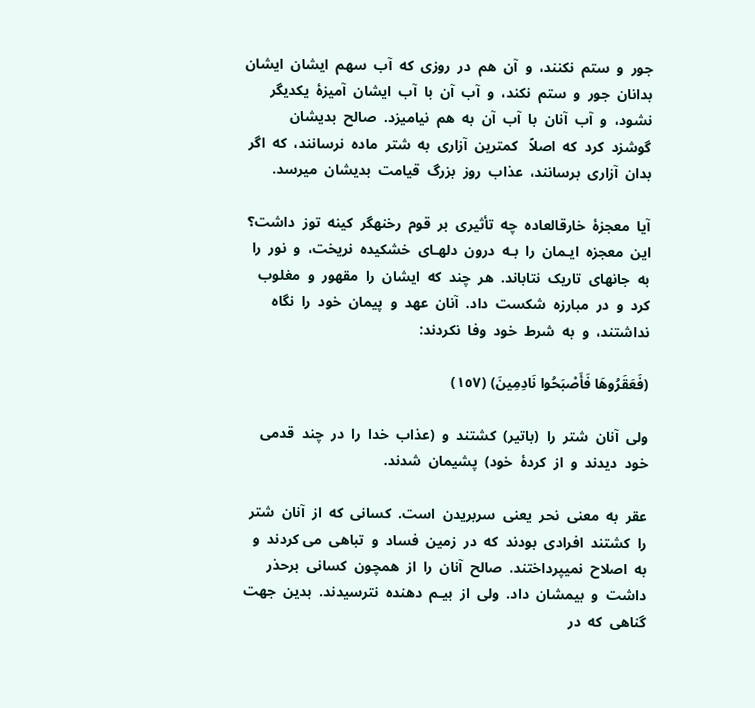جور  و  ستم  نکنند،  و  آن  هم  در  روزی  که  آب  سهم  ایشان  ایشان  بدانان  جور  و  ستم  نکند،  و  آب  آن  با  آب  ایشان  آمیزۀ  یکدیگر  نشود،  و  آب  آنان  با  آب  آن  به  هم  نیامیزد.  صالح  بدیشان  گوشزد  کرد  که  اصلاً   کمترین  آزاری  به  شتر  ماده  نرسانند،  که  اگر  بدان  آزاری  برسانند،  عذاب  روز  بزرگ  قیامت  بدیشان  میرسد.

آیا  معجزۀ  خارقالعاده  چه  تأثیری  بر  قوم  رخنهگر  کینه  توز  داشت؟  این  معجزه  ایـمان  را  بـه  درون  دلهـای  خشکیده  نریخت،  و  نور  را  به  جانهای  تاریک  نتاباند.  هر  چند  که  ایشان  را  مقهور  و  مغلوب  کرد  و  در  مبارزه  شکست  داد.  آنان  عهد  و  پیمان  خود  را  نگاه نداشتند،  و  به  شرط  خود  وفا  نکردند:

(فَعَقَرُوهَا فَأَصْبَحُوا نَادِمِینَ) (١٥٧)

ولی  آنان  شتر  را  (باتیر)  کشتند  و  (عذاب  خدا  را  در  چند  قدمی  خود  دیدند  و  از  کردۀ  خود)  پشیمان  شدند.

عقر  به  معنی  نحر  یعنی  سربریدن  است.  کسانی  که  از  آنان  شتر  را  کشتند  افرادی  بودند  که  در  زمین  فساد  و  تباهی  می کردند  و  به  اصلاح  نمیپرداختند.  صالح  آنان  را  از  همچون  کسانی  برحذر  داشت  و  بیمشان  داد.  ولی  از  بیـم  دهنده  نترسیدند.  بدین  جهت  گناهی  که  در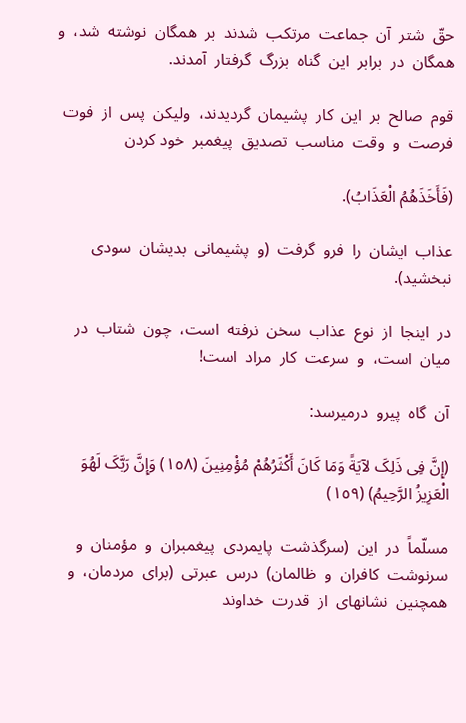حقّ  شتر  آن  جماعت  مرتکب  شدند  بر  همگان  نوشته  شد،  و  همگان  در  برابر  این  گناه  بزرگ  گرفتار  آمدند.

قوم  صالح  بر  این  کار  پشیمان  گردیدند،  ولیکن  پس  از  فوت  فرصت  و  وقت  مناسب  تصدیق  پیغمبر  خود کردن

(فَأَخَذَهُمُ الْعَذَابُ).

عذاب  ایشان  را  فرو  گرفت  (و  پشیمانی  بدیشان  سودی  نبخشید).

در  اینجا  از  نوع  عذاب  سخن  نرفته  است،  چون  شتاب  در  میان  است،  و  سرعت  کار  مراد  است!

آن  گاه  پیرو  درمیرسد:

(إِنَّ فِی ذَلِکَ لآیَةً وَمَا کَانَ أَکْثَرُهُمْ مُؤْمِنِینَ (١٥٨) وَإِنَّ رَبَّکَ لَهُوَ الْعَزِیزُ الرَّحِیمُ) (١٥٩)

مسلّماً  در  این  (سرگذشت  پایمردی  پیغمبران  و  مؤمنان  و  سرنوشت  کافران  و  ظالمان)  درس  عبرتی  (برای  مردمان،  و  همچنین  نشانهای  از  قدرت  خداوند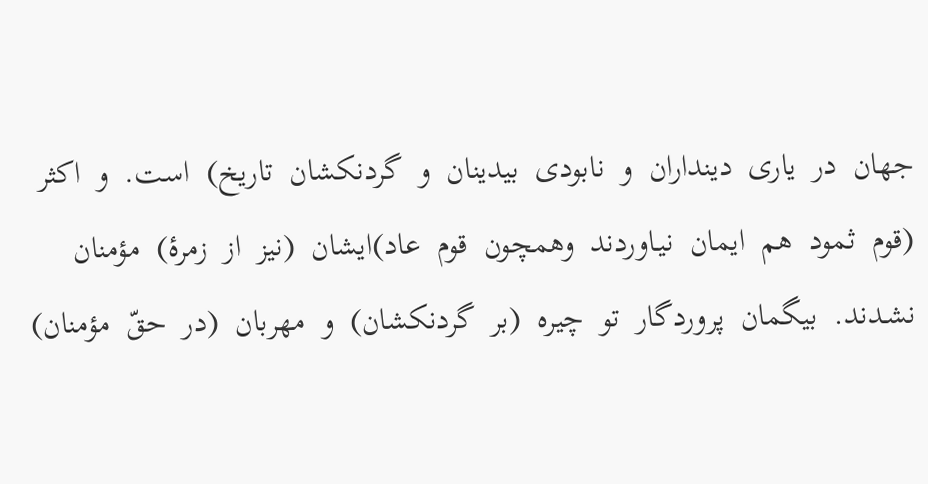جهان  در  یاری  دینداران  و  نابودی  بیدینان  و  گردنکشان  تاریخ)  است.  و  اکثر  (قوم  ثمود  هم  ایمان  نیـاوردند  وهمچون  قوم  عاد)ایشان  (نیز  از  زمرۀ)  مؤمنان  نشـدند.  بیگمان  پروردگار  تو  چیره  (بر  گردنکشان)  و  مهربان  (در  حقّ  مؤمنان)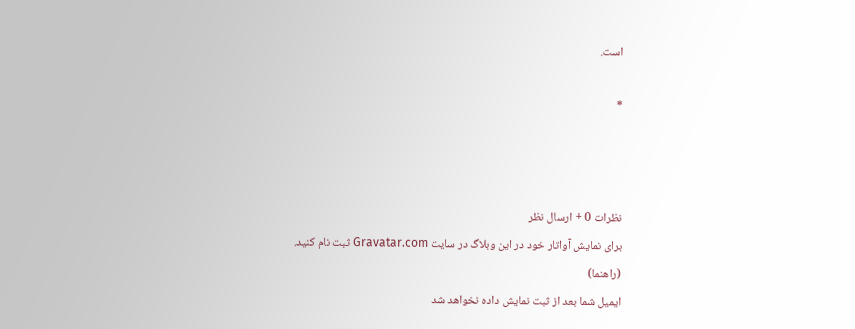است‌.

*



نظرات 0 + ارسال نظر
برای نمایش آواتار خود در این وبلاگ در سایت Gravatar.com ثبت نام کنید. (راهنما)
ایمیل شما بعد از ثبت نمایش داده نخواهد شد